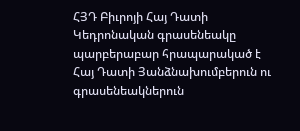ՀՅԴ Բիւրոյի Հայ Դատի Կեդրոնական գրասենեակը պարբերաբար հրապարակած է Հայ Դատի Յանձնախումբերուն ու գրասենեակներուն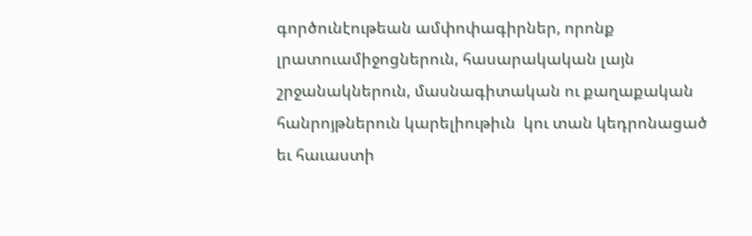գործունէութեան ամփոփագիրներ, որոնք լրատուամիջոցներուն, հասարակական լայն շրջանակներուն, մասնագիտական ու քաղաքական հանրոյթներուն կարելիութիւն  կու տան կեդրոնացած եւ հաւաստի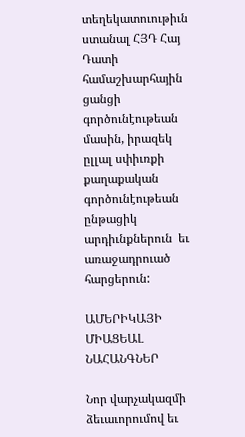տեղեկատուութիւն ստանալ ՀՅԴ Հայ Դատի համաշխարհային ցանցի գործունէութեան մասին, իրազեկ ըլլալ սփիւռքի քաղաքական գործունէութեան ընթացիկ արդիւնքներուն  եւ առաջադրուած հարցերուն:

ԱՄԵՐԻԿԱՅԻ ՄԻԱՑԵԱԼ ՆԱՀԱՆԳՆԵՐ

Նոր վարչակազմի ձեւաւորումով եւ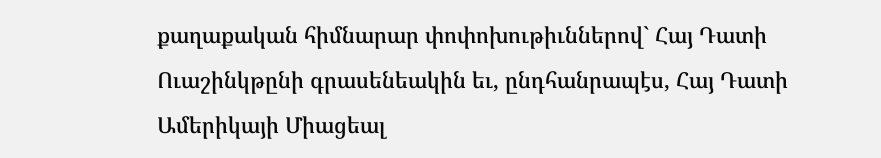քաղաքական հիմնարար փոփոխութիւններով` Հայ Դատի Ուաշինկթընի գրասենեակին եւ, ընդհանրապէս, Հայ Դատի Ամերիկայի Միացեալ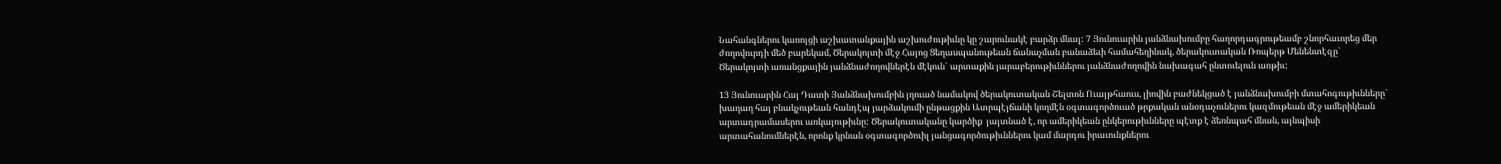Նահանգներու կառոյցի աշխատանքային աշխուժութիւնը կը շարունակէ բարձր մնալ: 7 Յունուարին յանձնախումբը հաղորդագրութեամբ շնորհաւորեց մեր ժողովուրդի մեծ բարեկամ, Ծերակոյտի մէջ Հայոց Ցեղասպանութեան ճանաչման բանաձեւի համահեղինակ, ծերակուտական Ռոպերթ Մենենտէզը` Ծերակոյտի առանցքային յանձնաժողովներէն մէկուն` արտաքին յարաբերութիւններու յանձնաժողովին նախագահ ընտուելուն առթիւ:

13 Յունուարին Հայ Դատի Յանձնախումբին յղուած նամակով ծերակուտական Շելտոն Ուայթհաուս, լիովին բաժնեկցած է յանձնախումբի մտահոգութիւնները`  խաղաղ հայ բնակչութեան հանդէպ յարձակումի ընթացքին Ատրպէյճանի կողմէն օգտագործուած թրքական անօդաչուներու կազմութեան մէջ ամերիկեան արտադրամասերու առկայութիւնը: Ծերակուտականը կարծիք  յայտնած է, որ ամերիկեան ընկերութիւնները պէտք է ձեռնպահ մնան, այնպիսի արտահանումներէն, որոնք կրնան օգտագործուիլ յանցագործութիւններու կամ մարդու իրաւունքներու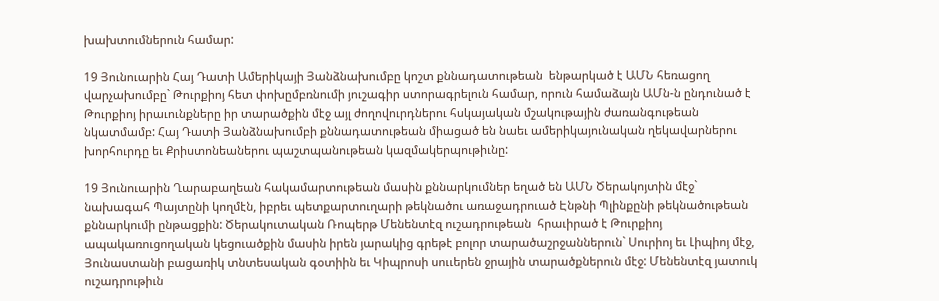խախտումներուն համար:

19 Յունուարին Հայ Դատի Ամերիկայի Յանձնախումբը կոշտ քննադատութեան  ենթարկած է ԱՄՆ հեռացող վարչախումբը` Թուրքիոյ հետ փոխըմբռնումի յուշագիր ստորագրելուն համար, որուն համաձայն ԱՄն-ն ընդունած է Թուրքիոյ իրաւունքները իր տարածքին մէջ այլ ժողովուրդներու հսկայական մշակութային ժառանգութեան նկատմամբ: Հայ Դատի Յանձնախումբի քննադատութեան միացած են նաեւ ամերիկայունական ղեկավարներու խորհուրդը եւ Քրիստոնեաներու պաշտպանութեան կազմակերպութիւնը:

19 Յունուարին Ղարաբաղեան հակամարտութեան մասին քննարկումներ եղած են ԱՄՆ Ծերակոյտին մէջ` նախագահ Պայտընի կողմէն, իբրեւ պետքարտուղարի թեկնածու առաջադրուած Էնթնի Պլինքընի թեկնածութեան քննարկումի ընթացքին: Ծերակուտական Ռոպերթ Մենենտէզ ուշադրութեան  հրաւիրած է Թուրքիոյ ապակառուցողական կեցուածքին մասին իրեն յարակից գրեթէ բոլոր տարածաշրջաններուն` Սուրիոյ եւ Լիպիոյ մէջ, Յունաստանի բացառիկ տնտեսական գօտիին եւ Կիպրոսի սոււերեն ջրային տարածքներուն մէջ: Մենենտէզ յատուկ ուշադրութիւն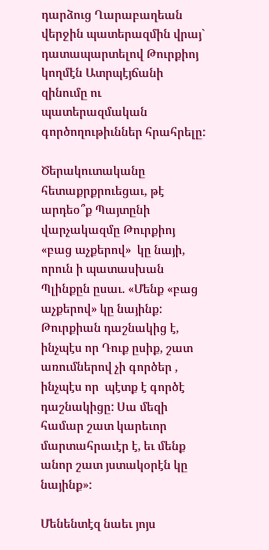դարձուց Ղարաբաղեան վերջին պատերազմին վրայ` դատապարտելով Թուրքիոյ կողմէն Ատրպէյճանի զինումը ու պատերազմական գործողութիւններ հրահրելը:

Ծերակուտականը  հետաքրքրուեցաւ, թէ արդեօ՞ք Պայտընի վարչակազմը Թուրքիոյ «բաց աչքերով»  կը նայի, որուն ի պատասխան Պլինքըն ըսաւ. «Մենք «բաց աչքերով» կը նայինք: Թուրքիան դաշնակից է, ինչպէս որ Դուք ըսիք, շատ առումներով չի գործեր , ինչպէս որ  պէտք է գործէ դաշնակիցը: Սա մեզի համար շատ կարեւոր մարտահրաւէր է, եւ մենք անոր շատ յստակօրէն կը  նայինք»:

Մենենտէզ նաեւ յոյս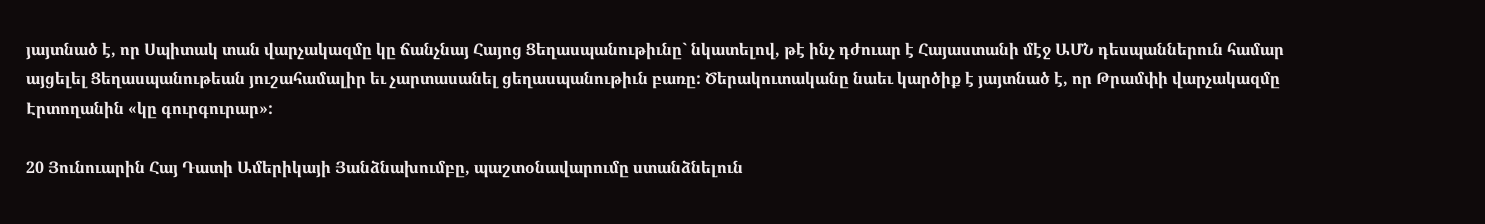յայտնած է, որ Սպիտակ տան վարչակազմը կը ճանչնայ Հայոց Ցեղասպանութիւնը` նկատելով, թէ ինչ դժուար է Հայաստանի մէջ ԱՄՆ դեսպաններուն համար այցելել Ցեղասպանութեան յուշահամալիր եւ չարտասանել ցեղասպանութիւն բառը: Ծերակուտականը նաեւ կարծիք է յայտնած է, որ Թրամփի վարչակազմը Էրտողանին «կը գուրգուրար»:

20 Յունուարին Հայ Դատի Ամերիկայի Յանձնախումբը, պաշտօնավարումը ստանձնելուն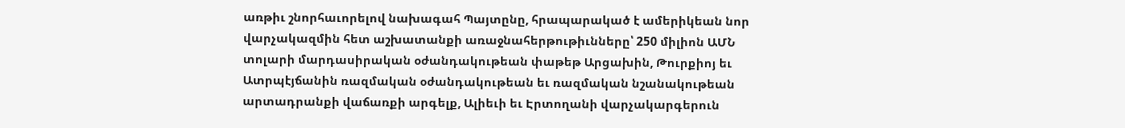առթիւ շնորհաւորելով նախագահ Պայտընը, հրապարակած է ամերիկեան նոր վարչակազմին հետ աշխատանքի առաջնահերթութիւնները՝ 250 միլիոն ԱՄՆ տոլարի մարդասիրական օժանդակութեան փաթեթ Արցախին, Թուրքիոյ եւ Ատրպէյճանին ռազմական օժանդակութեան եւ ռազմական նշանակութեան արտադրանքի վաճառքի արգելք, Ալիեւի եւ Էրտողանի վարչակարգերուն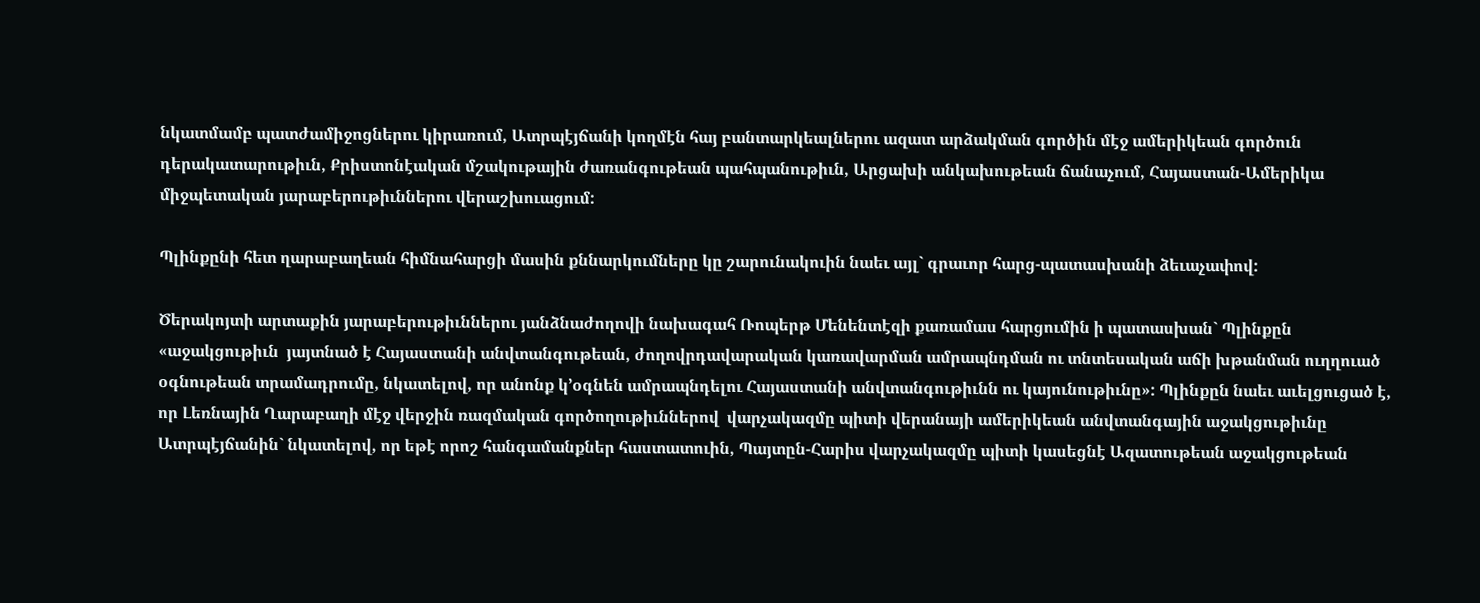նկատմամբ պատժամիջոցներու կիրառում, Ատրպէյճանի կողմէն հայ բանտարկեալներու ազատ արձակման գործին մէջ ամերիկեան գործուն դերակատարութիւն, Քրիստոնէական մշակութային ժառանգութեան պահպանութիւն, Արցախի անկախութեան ճանաչում, Հայաստան-Ամերիկա միջպետական յարաբերութիւններու վերաշխուացում:

Պլինքընի հետ ղարաբաղեան հիմնահարցի մասին քննարկումները կը շարունակուին նաեւ այլ` գրաւոր հարց-պատասխանի ձեւաչափով:

Ծերակոյտի արտաքին յարաբերութիւններու յանձնաժողովի նախագահ Ռոպերթ Մենենտէզի քառամաս հարցումին ի պատասխան` Պլինքըն «աջակցութիւն  յայտնած է Հայաստանի անվտանգութեան, ժողովրդավարական կառավարման ամրապնդման ու տնտեսական աճի խթանման ուղղուած օգնութեան տրամադրումը, նկատելով, որ անոնք կ’օգնեն ամրապնդելու Հայաստանի անվտանգութիւնն ու կայունութիւնը»: Պլինքըն նաեւ աւելցուցած է, որ Լեռնային Ղարաբաղի մէջ վերջին ռազմական գործողութիւններով  վարչակազմը պիտի վերանայի ամերիկեան անվտանգային աջակցութիւնը Ատրպէյճանին` նկատելով, որ եթէ որոշ հանգամանքներ հաստատուին, Պայտըն-Հարիս վարչակազմը պիտի կասեցնէ Ազատութեան աջակցութեան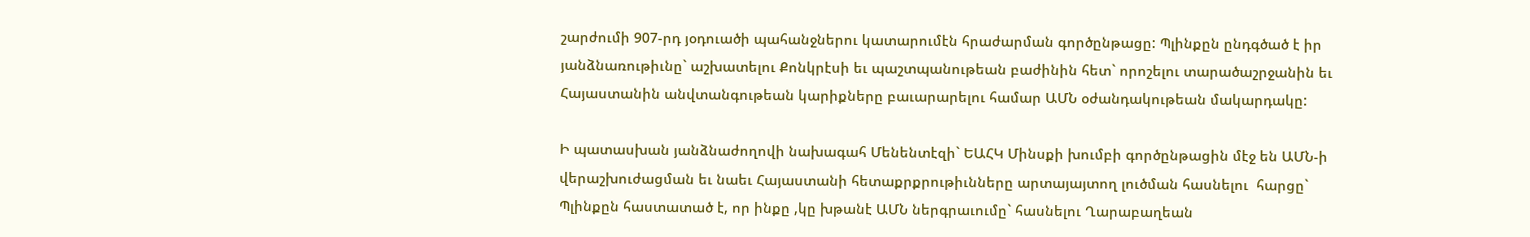շարժումի 907-րդ յօդուածի պահանջներու կատարումէն հրաժարման գործընթացը: Պլինքըն ընդգծած է իր յանձնառութիւնը` աշխատելու Քոնկրէսի եւ պաշտպանութեան բաժինին հետ` որոշելու տարածաշրջանին եւ Հայաստանին անվտանգութեան կարիքները բաւարարելու համար ԱՄՆ օժանդակութեան մակարդակը:

Ի պատասխան յանձնաժողովի նախագահ Մենենտէզի` ԵԱՀԿ Մինսքի խումբի գործընթացին մէջ են ԱՄՆ-ի վերաշխուժացման եւ նաեւ Հայաստանի հետաքրքրութիւնները արտայայտող լուծման հասնելու  հարցը` Պլինքըն հաստատած է, որ ինքը ,կը խթանէ ԱՄՆ ներգրաւումը` հասնելու Ղարաբաղեան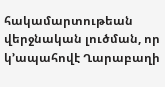հակամարտութեան վերջնական լուծման, որ կ’ապահովէ Ղարաբաղի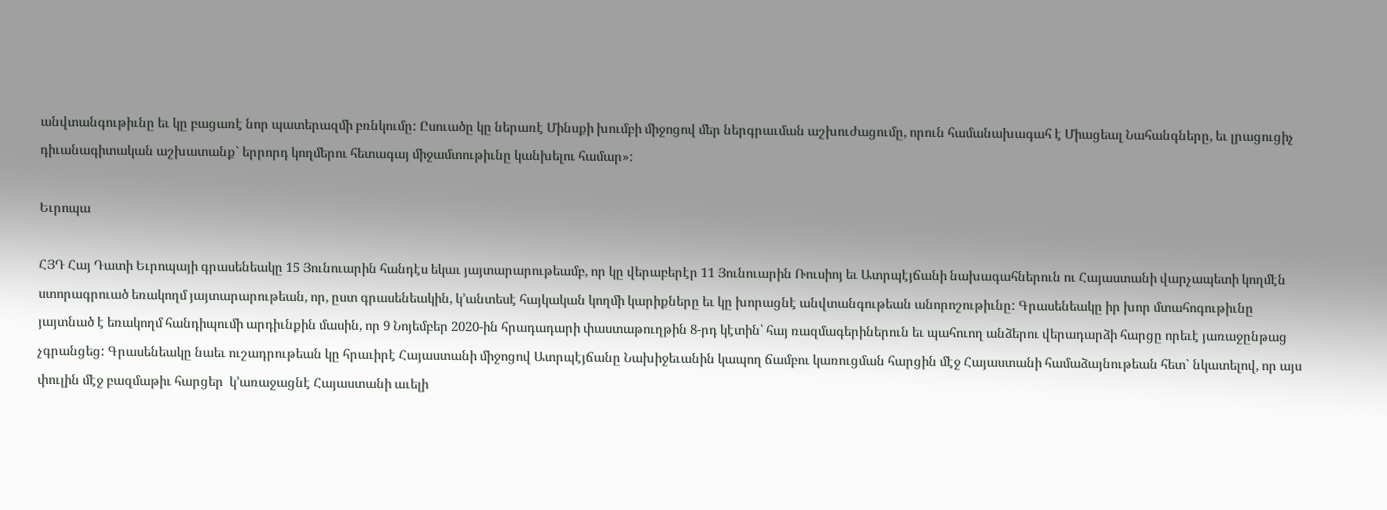անվտանգութիւնը եւ կը բացառէ նոր պատերազմի բռնկումը: Ըսուածը կը ներառէ Մինսքի խումբի միջոցով մեր ներգրաւման աշխուժացումը, որուն համանախագահ է Միացեալ Նահանգները, եւ լրացուցիչ դիւանագիտական աշխատանք` երրորդ կողմերու հետագայ միջամտութիւնը կանխելու համար»:

Եւրոպա

ՀՅԴ Հայ Դատի Եւրոպայի գրասենեակը 15 Յունուարին հանդէս եկաւ յայտարարութեամբ, որ կը վերաբերէր 11 Յունուարին Ռուսիոյ եւ Ատրպէյճանի նախագահներուն ու Հայաստանի վարչապետի կողմէն ստորագրուած եռակողմ յայտարարութեան, որ, ըստ գրասենեակին, կ’անտեսէ հայկական կողմի կարիքները եւ կը խորացնէ անվտանգութեան անորոշութիւնը: Գրասենեակը իր խոր մտահոգութիւնը յայտնած է եռակողմ հանդիպումի արդիւնքին մասին, որ 9 Նոյեմբեր 2020-ին հրադադարի փաստաթուղթին 8-րդ կէտին՝ հայ ռազմագերիներուն եւ պահուող անձերու վերադարձի հարցը որեւէ յառաջընթաց չգրանցեց: Գրասենեակը նաեւ ուշադրութեան կը հրաւիրէ Հայաստանի միջոցով Ատրպէյճանը Նախիջեւանին կապող ճամբու կառուցման հարցին մէջ Հայաստանի համաձայնութեան հետ` նկատելով, որ այս փուլին մէջ բազմաթիւ հարցեր  կ’առաջացնէ Հայաստանի աւելի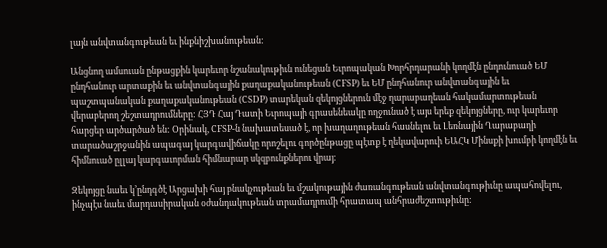լայն անվտանգութեան եւ ինքնիշխանութեան:

Անցնող ամսուան ընթացքին կարեւոր նշանակութիւն ունեցան Եւրոպական Խորհրդարանի կողմէն ընդունուած ԵՄ ընդհանուր արտաքին եւ անվտանգային քաղաքականութեան (CFSP) եւ ԵՄ ընդհանուր անվտանգային եւ պաշտպանական քաղաքականութեան (CSDP) տարեկան զեկոյցներուն մէջ ղարաբաղեան հակամարտութեան վերաբերող շեշտադրումները: ՀՅԴ Հայ Դատի Եւրոպայի գրասենեակը ողջունած է այս երեք զեկոյցները, ուր կարեւոր հարցեր արծարծած են: Օրինակ, CFSP-ն նախատեսած է, որ խաղաղութեան հասնելու եւ Լեռնային Ղարաբաղի տարածաշրջանին ապագայ կարգավիճակը որոշելու գործընթացը պէտք է ղեկավարուի ԵԱՀԿ Մինսքի խումբի կողմէն եւ հիմնուած ըլլայ կարգաւորման հիմնարար սկզբունքներու վրայ:

Զեկոյցը նաեւ կ’ընդգծէ Արցախի հայ բնակչութեան եւ մշակութային ժառանգութեան անվտանգութիւնը ապահովելու, ինչպէս նաեւ մարդասիրական օժանդակութեան տրամադրումի հրատապ անհրաժեշտութիւնը: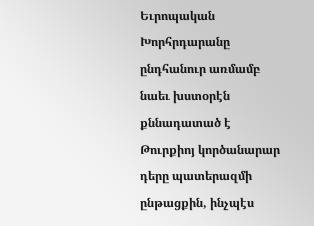Եւրոպական Խորհրդարանը ընդհանուր առմամբ նաեւ խստօրէն քննադատած է Թուրքիոյ կործանարար դերը պատերազմի ընթացքին, ինչպէս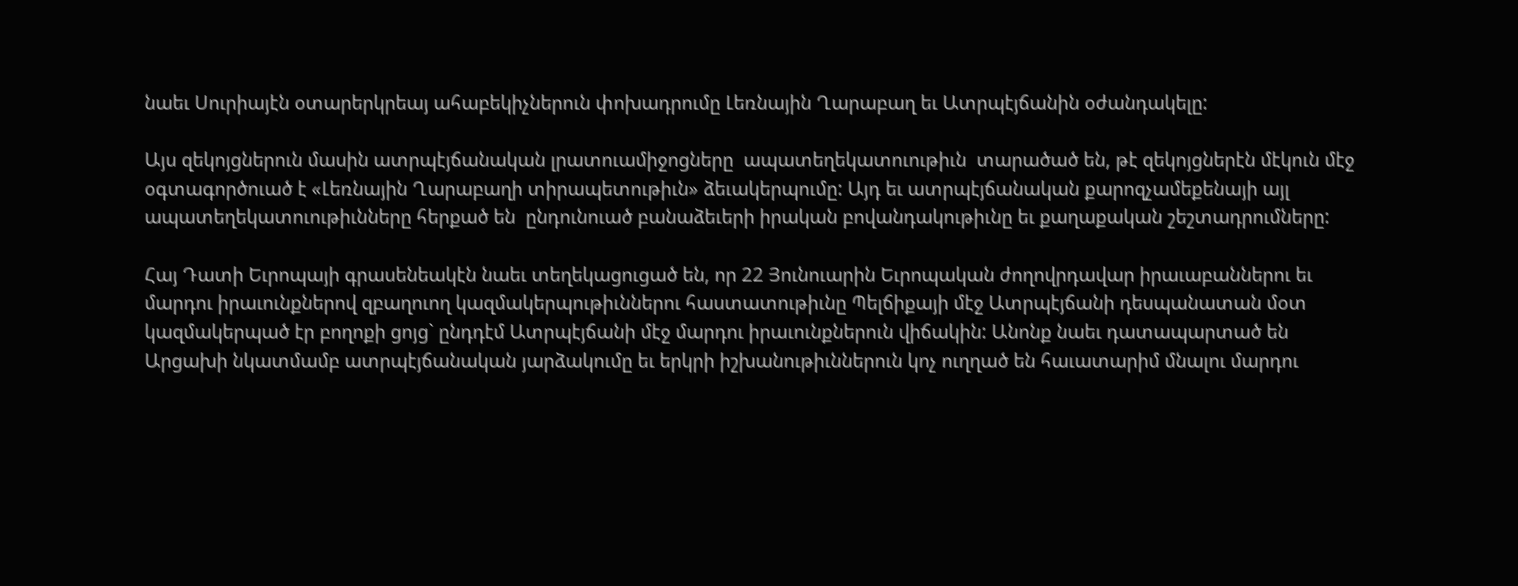նաեւ Սուրիայէն օտարերկրեայ ահաբեկիչներուն փոխադրումը Լեռնային Ղարաբաղ եւ Ատրպէյճանին օժանդակելը:

Այս զեկոյցներուն մասին ատրպէյճանական լրատուամիջոցները  ապատեղեկատուութիւն  տարածած են, թէ զեկոյցներէն մէկուն մէջ օգտագործուած է «Լեռնային Ղարաբաղի տիրապետութիւն» ձեւակերպումը: Այդ եւ ատրպէյճանական քարոզչամեքենայի այլ ապատեղեկատուութիւնները հերքած են  ընդունուած բանաձեւերի իրական բովանդակութիւնը եւ քաղաքական շեշտադրումները:

Հայ Դատի Եւրոպայի գրասենեակէն նաեւ տեղեկացուցած են, որ 22 Յունուարին Եւրոպական ժողովրդավար իրաւաբաններու եւ մարդու իրաւունքներով զբաղուող կազմակերպութիւններու հաստատութիւնը Պելճիքայի մէջ Ատրպէյճանի դեսպանատան մօտ կազմակերպած էր բողոքի ցոյց` ընդդէմ Ատրպէյճանի մէջ մարդու իրաւունքներուն վիճակին: Անոնք նաեւ դատապարտած են Արցախի նկատմամբ ատրպէյճանական յարձակումը եւ երկրի իշխանութիւններուն կոչ ուղղած են հաւատարիմ մնալու մարդու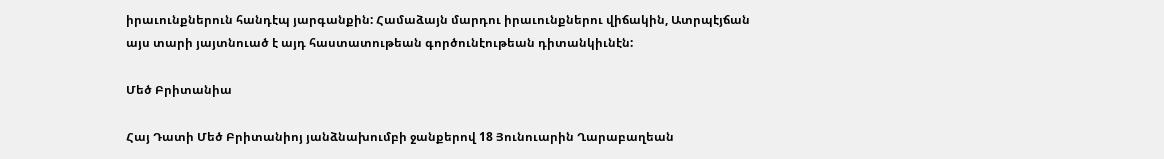իրաւունքներուն հանդէպ յարգանքին: Համաձայն մարդու իրաւունքներու վիճակին, Ատրպէյճան այս տարի յայտնուած է այդ հաստատութեան գործունէութեան դիտանկիւնէն:

Մեծ Բրիտանիա

Հայ Դատի Մեծ Բրիտանիոյ յանձնախումբի ջանքերով 18 Յունուարին Ղարաբաղեան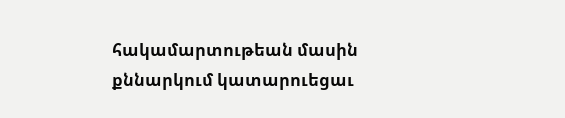հակամարտութեան մասին քննարկում կատարուեցաւ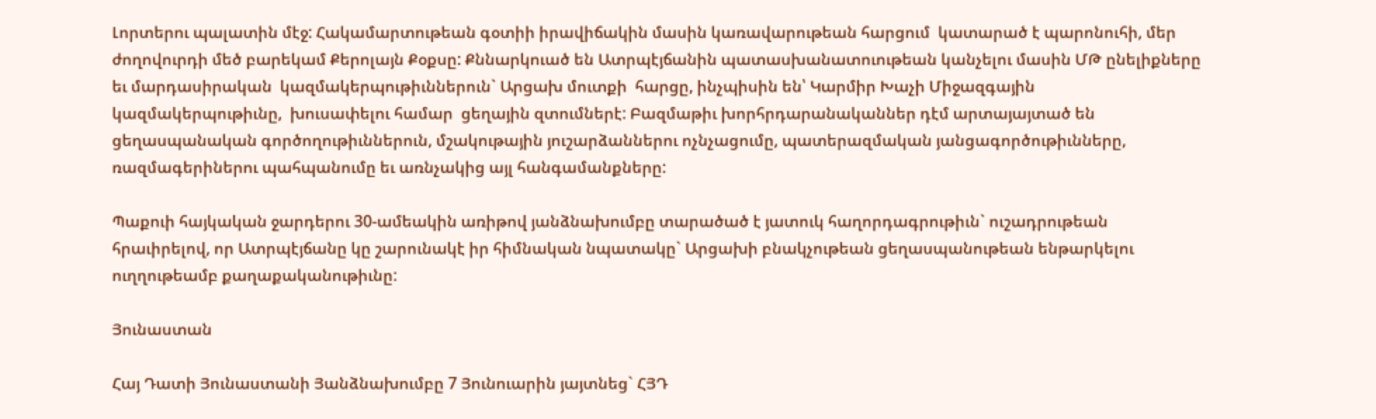Լորտերու պալատին մէջ: Հակամարտութեան գօտիի իրավիճակին մասին կառավարութեան հարցում  կատարած է պարոնուհի, մեր ժողովուրդի մեծ բարեկամ Քերոլայն Քօքսը: Քննարկուած են Ատրպէյճանին պատասխանատուութեան կանչելու մասին ՄԹ ընելիքները եւ մարդասիրական  կազմակերպութիւններուն` Արցախ մուտքի  հարցը, ինչպիսին են՝ Կարմիր Խաչի Միջազգային կազմակերպութիւնը,  խուսափելու համար  ցեղային զտումներէ: Բազմաթիւ խորհրդարանականներ դէմ արտայայտած են ցեղասպանական գործողութիւններուն, մշակութային յուշարձաններու ոչնչացումը, պատերազմական յանցագործութիւնները, ռազմագերիներու պահպանումը եւ առնչակից այլ հանգամանքները:

Պաքուի հայկական ջարդերու 30-ամեակին առիթով յանձնախումբը տարածած է յատուկ հաղորդագրութիւն` ուշադրութեան հրաւիրելով, որ Ատրպէյճանը կը շարունակէ իր հիմնական նպատակը` Արցախի բնակչութեան ցեղասպանութեան ենթարկելու ուղղութեամբ քաղաքականութիւնը:

Յունաստան

Հայ Դատի Յունաստանի Յանձնախումբը 7 Յունուարին յայտնեց` ՀՅԴ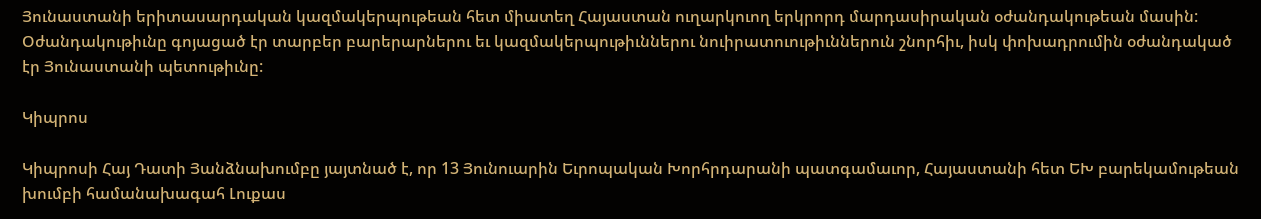Յունաստանի երիտասարդական կազմակերպութեան հետ միատեղ Հայաստան ուղարկուող երկրորդ մարդասիրական օժանդակութեան մասին: Օժանդակութիւնը գոյացած էր տարբեր բարերարներու եւ կազմակերպութիւններու նուիրատուութիւններուն շնորհիւ, իսկ փոխադրումին օժանդակած էր Յունաստանի պետութիւնը:

Կիպրոս

Կիպրոսի Հայ Դատի Յանձնախումբը յայտնած է, որ 13 Յունուարին Եւրոպական Խորհրդարանի պատգամաւոր, Հայաստանի հետ ԵԽ բարեկամութեան խումբի համանախագահ Լուքաս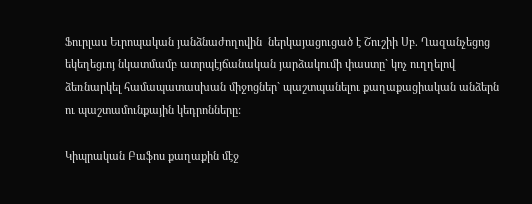Ֆուրլաս Եւրոպական յանձնաժողովին  ներկայացուցած է Շուշիի Սբ. Ղազանչեցոց եկեղեցւոյ նկատմամբ ատրպէյճանական յարձակումի փաստը` կոչ ուղղելով ձեռնարկել համապատասխան միջոցներ` պաշտպանելու քաղաքացիական անձերն ու պաշտամունքային կեդրոնները:

Կիպրական Բաֆոս քաղաքին մէջ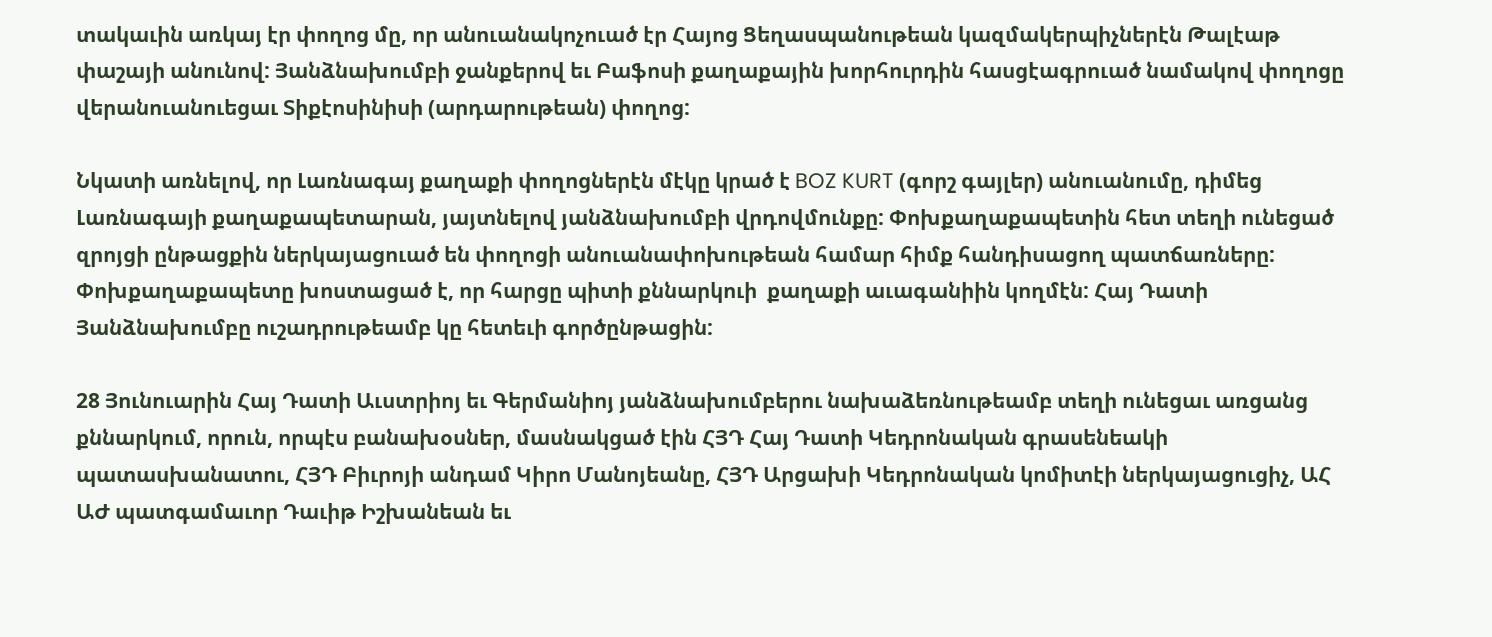տակաւին առկայ էր փողոց մը, որ անուանակոչուած էր Հայոց Ցեղասպանութեան կազմակերպիչներէն Թալէաթ փաշայի անունով: Յանձնախումբի ջանքերով եւ Բաֆոսի քաղաքային խորհուրդին հասցէագրուած նամակով փողոցը վերանուանուեցաւ Տիքէոսինիսի (արդարութեան) փողոց:

Նկատի առնելով, որ Լառնագայ քաղաքի փողոցներէն մէկը կրած է BOZ KURT (գորշ գայլեր) անուանումը, դիմեց Լառնագայի քաղաքապետարան, յայտնելով յանձնախումբի վրդովմունքը: Փոխքաղաքապետին հետ տեղի ունեցած զրոյցի ընթացքին ներկայացուած են փողոցի անուանափոխութեան համար հիմք հանդիսացող պատճառները: Փոխքաղաքապետը խոստացած է, որ հարցը պիտի քննարկուի  քաղաքի աւագանիին կողմէն: Հայ Դատի Յանձնախումբը ուշադրութեամբ կը հետեւի գործընթացին:

28 Յունուարին Հայ Դատի Աւստրիոյ եւ Գերմանիոյ յանձնախումբերու նախաձեռնութեամբ տեղի ունեցաւ առցանց քննարկում, որուն, որպէս բանախօսներ, մասնակցած էին ՀՅԴ Հայ Դատի Կեդրոնական գրասենեակի պատասխանատու, ՀՅԴ Բիւրոյի անդամ Կիրո Մանոյեանը, ՀՅԴ Արցախի Կեդրոնական կոմիտէի ներկայացուցիչ, ԱՀ ԱԺ պատգամաւոր Դաւիթ Իշխանեան եւ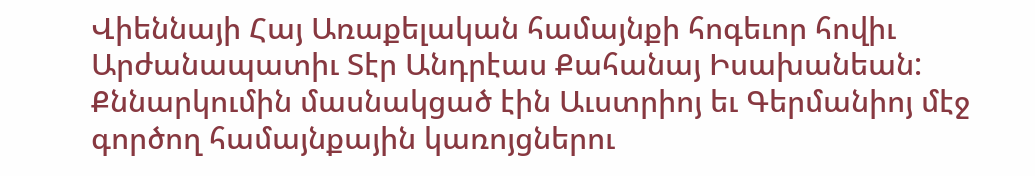Վիեննայի Հայ Առաքելական համայնքի հոգեւոր հովիւ Արժանապատիւ Տէր Անդրէաս Քահանայ Իսախանեան: Քննարկումին մասնակցած էին Աւստրիոյ եւ Գերմանիոյ մէջ գործող համայնքային կառոյցներու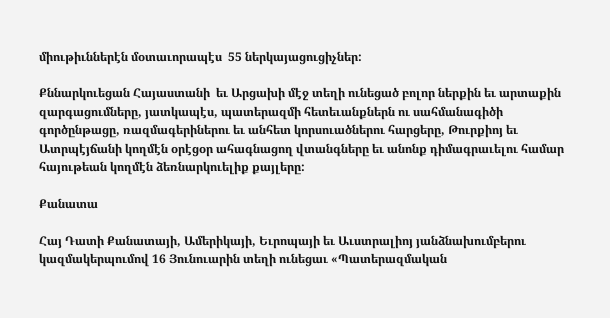միութիւններէն մօտաւորապէս  55 ներկայացուցիչներ:

Քննարկուեցան Հայաստանի  եւ Արցախի մէջ տեղի ունեցած բոլոր ներքին եւ արտաքին զարգացումները, յատկապէս, պատերազմի հետեւանքներն ու սահմանագիծի գործընթացը, ռազմագերիներու եւ անհետ կորսուածներու հարցերը, Թուրքիոյ եւ Ատրպէյճանի կողմէն օրէցօր ահագնացող վտանգները եւ անոնք դիմագրաւելու համար հայութեան կողմէն ձեռնարկուելիք քայլերը:

Քանատա

Հայ Դատի Քանատայի, Ամերիկայի, Եւրոպայի եւ Աւստրալիոյ յանձնախումբերու կազմակերպումով 16 Յունուարին տեղի ունեցաւ «Պատերազմական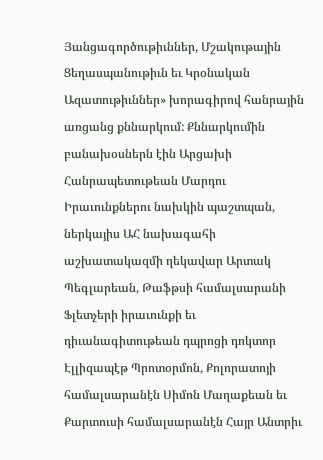Յանցագործութիւններ, Մշակութային Ցեղասպանութիւն եւ Կրօնական Ազատութիւններ» խորագիրով հանրային առցանց քննարկում: Քննարկումին բանախօսներն էին Արցախի Հանրապետութեան Մարդու Իրաւունքներու նախկին պաշտպան, ներկայիս ԱՀ նախագահի աշխատակազմի ղեկավար Արտակ Պեգլարեան, Թաֆթսի համալսարանի Ֆլետչերի իրաւունքի եւ դիւանագիտութեան դպրոցի դոկտոր Էլլիզապէթ Պրոտօրմոն, Քոլորատոյի համալսարանէն Սիմոն Մաղաքեան եւ Քարտուսի համալսարանէն Հայր Անտրիւ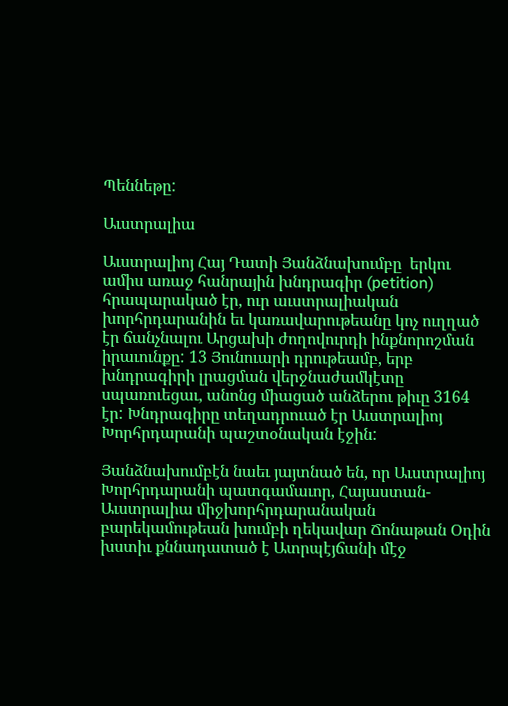Պեննեթը:

Աւստրալիա

Աւստրալիոյ Հայ Դատի Յանձնախումբը  երկու ամիս առաջ հանրային խնդրագիր (petition)  հրապարակած էր, ուր աւստրալիական խորհրդարանին եւ կառավարութեանը կոչ ուղղած էր ճանչնալու Արցախի ժողովուրդի ինքնորոշման իրաւունքը: 13 Յունուարի դրութեամբ, երբ խնդրագիրի լրացման վերջնաժամկէտը սպառուեցաւ, անոնց միացած անձերու թիւը 3164 էր: Խնդրագիրը տեղադրուած էր Աւստրալիոյ Խորհրդարանի պաշտօնական էջին:

Յանձնախումբէն նաեւ յայտնած են, որ Աւստրալիոյ Խորհրդարանի պատգամաւոր, Հայաստան-Աւստրալիա միջխորհրդարանական բարեկամութեան խումբի ղեկավար Ճոնաթան Օդին խստիւ քննադատած է Ատրպէյճանի մէջ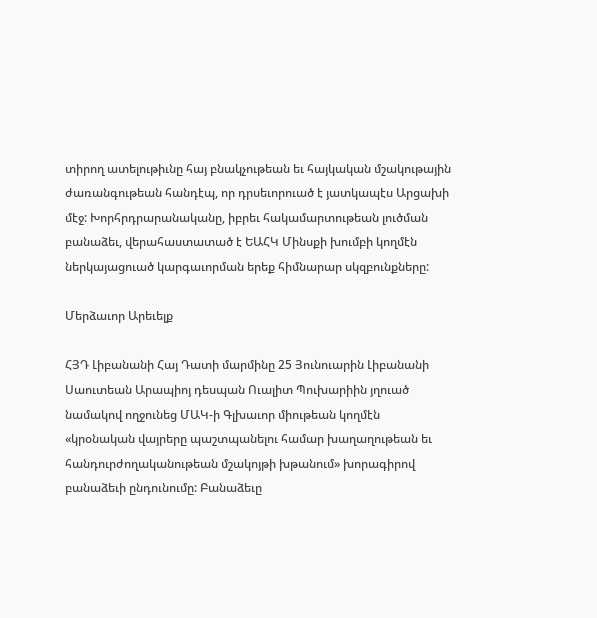տիրող ատելութիւնը հայ բնակչութեան եւ հայկական մշակութային ժառանգութեան հանդէպ, որ դրսեւորուած է յատկապէս Արցախի մէջ: Խորհրդրարանականը, իբրեւ հակամարտութեան լուծման բանաձեւ, վերահաստատած է ԵԱՀԿ Մինսքի խումբի կողմէն ներկայացուած կարգաւորման երեք հիմնարար սկզբունքները:

Մերձաւոր Արեւելք

ՀՅԴ Լիբանանի Հայ Դատի մարմինը 25 Յունուարին Լիբանանի Սաուտեան Արապիոյ դեսպան Ուալիտ Պուխարիին յղուած նամակով ողջունեց ՄԱԿ-ի Գլխաւոր միութեան կողմէն «կրօնական վայրերը պաշտպանելու համար խաղաղութեան եւ հանդուրժողականութեան մշակոյթի խթանում» խորագիրով բանաձեւի ընդունումը: Բանաձեւը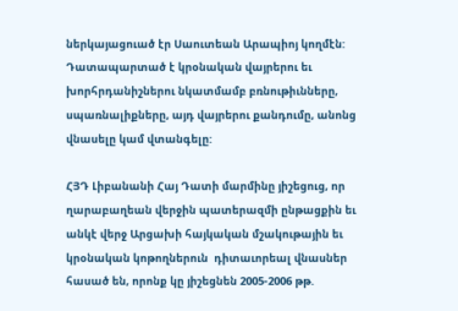ներկայացուած էր Սաուտեան Արապիոյ կողմէն: Դատապարտած է կրօնական վայրերու եւ խորհրդանիշներու նկատմամբ բռնութիւնները, սպառնալիքները, այդ վայրերու քանդումը, անոնց վնասելը կամ վտանգելը:

ՀՅԴ Լիբանանի Հայ Դատի մարմինը յիշեցուց, որ ղարաբաղեան վերջին պատերազմի ընթացքին եւ անկէ վերջ Արցախի հայկական մշակութային եւ կրօնական կոթողներուն  դիտաւորեալ վնասներ հասած են, որոնք կը յիշեցնեն 2005-2006 թթ.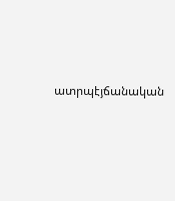ատրպէյճանական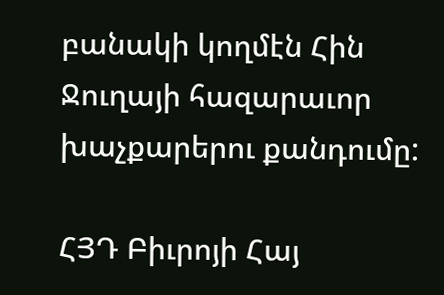բանակի կողմէն Հին Ջուղայի հազարաւոր խաչքարերու քանդումը:

ՀՅԴ Բիւրոյի Հայ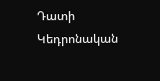Դատի Կեդրոնական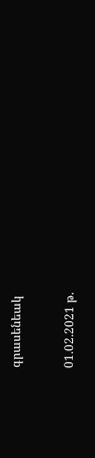գրասենեակ

01.02.2021 թ.